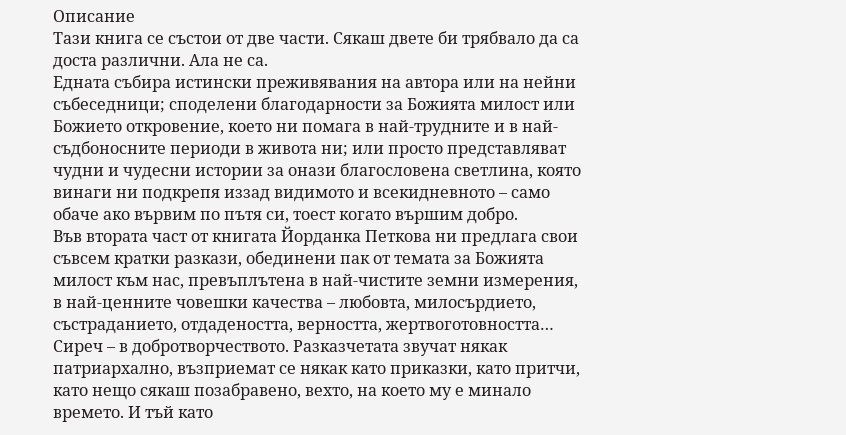Описание
Тази книга се състои от две части. Сякаш двете би трябвало да са доста различни. Ала не са.
Едната събира истински преживявания на автора или на нейни събеседници; споделени благодарности за Божията милост или Божието откровение, което ни помага в най-трудните и в най-съдбоносните периоди в живота ни; или просто представляват чудни и чудесни истории за онази благословена светлина, която винаги ни подкрепя иззад видимото и всекидневното – само обаче ако вървим по пътя си, тоест когато вършим добро.
Във втората част от книгата Йорданка Петкова ни предлага свои съвсем кратки разкази, обединени пак от темата за Божията милост към нас, превъплътена в най-чистите земни измерения, в най-ценните човешки качества – любовта, милосърдието, състраданието, отдадеността, верността, жертвоготовността… Сиреч – в добротворчеството. Разказчетата звучат някак патриархално, възприемат се някак като приказки, като притчи, като нещо сякаш позабравено, вехто, на което му е минало времето. И тъй като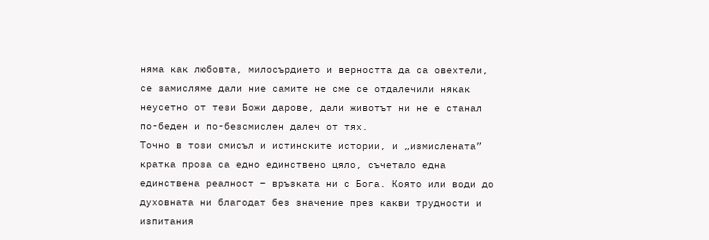няма как любовта, милосърдието и верността да са овехтели, се замисляме дали ние самите не сме се отдалечили някак неусетно от тези Божи дарове, дали животът ни не е станал по-беден и по-безсмислен далеч от тях.
Точно в този смисъл и истинските истории, и „измислената” кратка проза са едно единствено цяло, съчетало една единствена реалност – връзката ни с Бога. Която или води до духовната ни благодат без значение през какви трудности и изпитания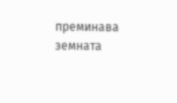преминава земната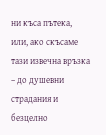ни къса пътека, или, ако скъсаме тази извечна връзка – до душевни страдания и безцелно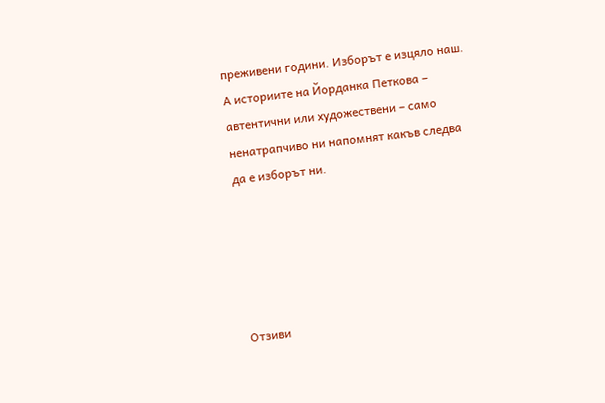преживени години. Изборът е изцяло наш.
А историите на Йорданка Петкова – автентични или художествени – само ненатрапчиво ни напомнят какъв следва да е изборът ни.





Отзиви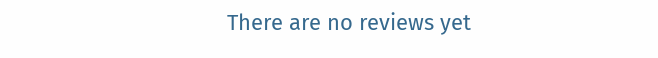There are no reviews yet